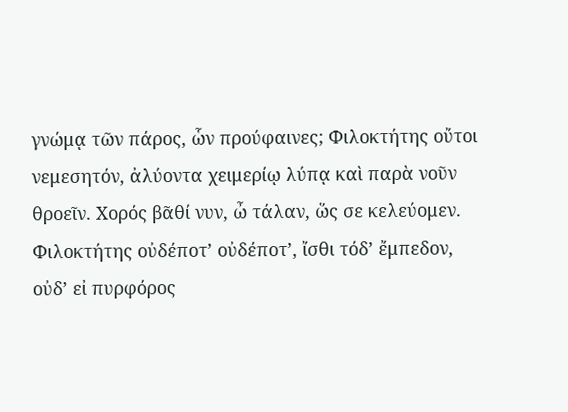γνώμᾳ τῶν πάρος, ὧν προύφαινες; Φιλοκτήτης οὔτοι νεμεσητόν, ἀλύοντα χειμερίῳ λύπᾳ καὶ παρὰ νοῦν θροεῖν. Χορός βᾶθί νυν, ὦ τάλαν, ὥς σε κελεύομεν. Φιλοκτήτης οὐδέποτʼ οὐδέποτʼ, ἴσθι τόδʼ ἔμπεδον, οὐδʼ εἰ πυρφόρος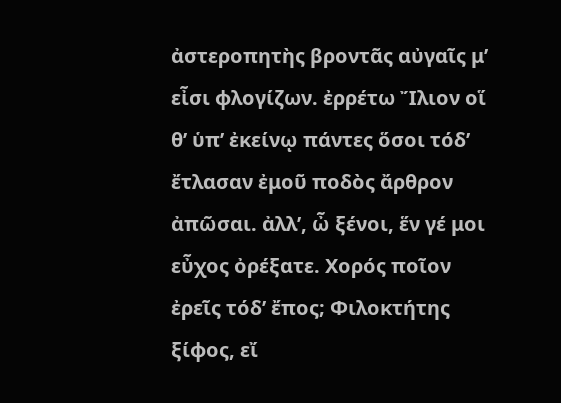ἀστεροπητὴς βροντᾶς αὐγαῖς μʼ εἶσι φλογίζων. ἐρρέτω Ἴλιον οἵ θʼ ὑπʼ ἐκείνῳ πάντες ὅσοι τόδʼ ἔτλασαν ἐμοῦ ποδὸς ἄρθρον ἀπῶσαι. ἀλλʼ, ὦ ξένοι, ἕν γέ μοι εὖχος ὀρέξατε. Χορός ποῖον ἐρεῖς τόδʼ ἔπος; Φιλοκτήτης ξίφος, εἴ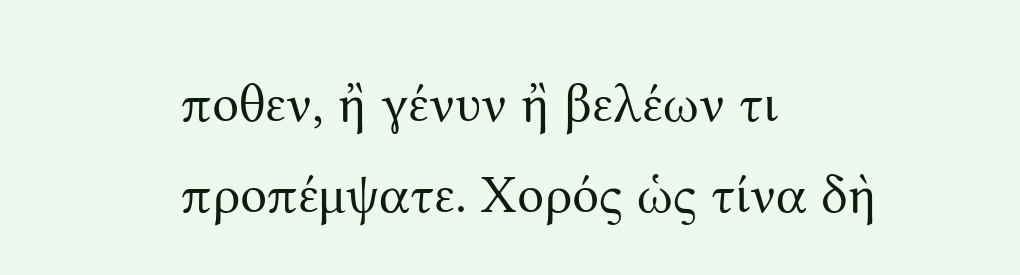ποθεν, ἢ γένυν ἢ βελέων τι προπέμψατε. Χορός ὡς τίνα δὴ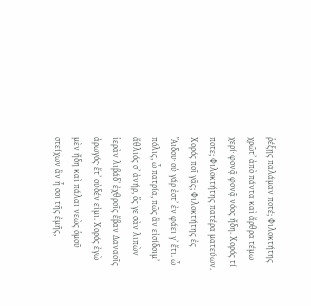ῥέξῃς παλάμαν ποτέ; Φιλοκτήτης χρῶτʼ ἀπὸ πάντα καὶ ἄρθρα τέμω χερί· φονᾷ φονᾷ νόος ἤδη. Χορός τί ποτε; Φιλοκτήτης πατέρα ματεύων. Χορός ποῖ γᾶς; Φιλοκτήτης ἐς Ἅιδου· οὐ γάρ ἐστʼ ἐν φάει γʼ ἔτι. ὦ πόλις, ὦ πατρία, πῶς ἂν εἰσίδοιμʼ ἄθλιός σʼ ἀνήρ, ὅς γε σὰν λιπὼν ἱερὰν λιβάδʼ ἐχθροῖς ἔβαν Δαναοῖς ἀρωγός· ἔτʼ οὐδέν εἰμι. Χορός ἐγὼ μὲν ἤδη καὶ πάλαι νεὼς ὁμοῦ στείχων ἂν ἦ σοι τῆς ἐμῆς,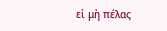εἰ μὴ πέλας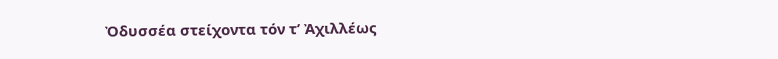Ὀδυσσέα στείχοντα τόν τʼ Ἀχιλλέως